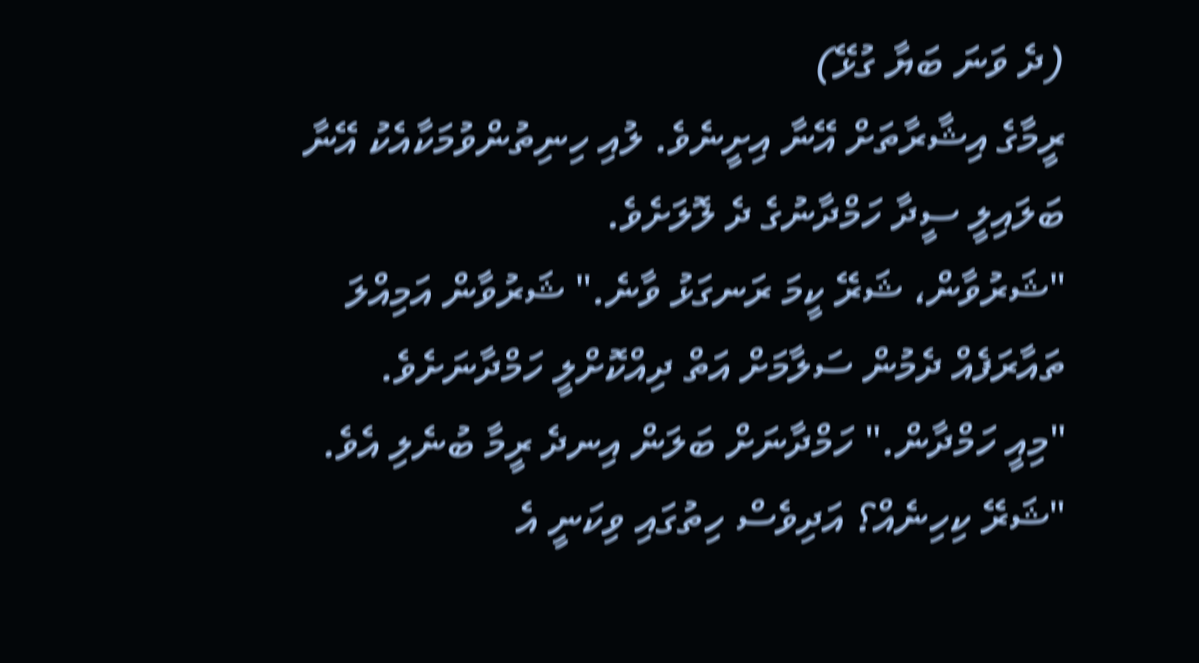(ދެ ވަނަ ބަޔާ ގުޅޭ)
ރީމާގެ އިޝާރާތަށް އޭނާ އިށީނެވެ. ލުއި ހިނިތުންވުމަކާއެކު އޭނާ ބަލައިލީ ސީދާ ހަމްދާނުގެ ދެ ލޮލަށެވެ.
"ޝަރުވާން، ޝަރޭ ކީމަ ރަނގަޅު ވާނެ." ޝަރުވާން އަމިއްލަ ތައާރަފެއް ދެމުން ސަލާމަށް އަތް ދިއްކޮށްލީ ހަމްދާނަށެވެ.
"މިއީ ހަމްދާން." ހަމްދާނަށް ބަލަން އިނދެ ރީމާ ބުނެލި އެވެ.
"ޝަރޭ ކިހިނެއް؟ އަދިވެސް ހިތުގައި ވިކަނީ އެ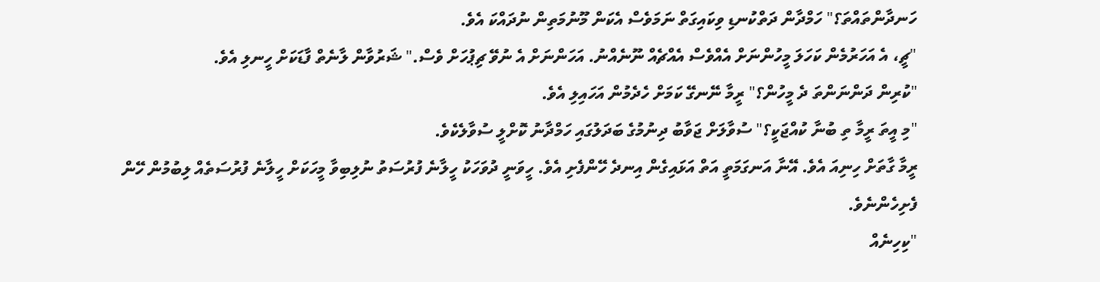ހަނދާންތައްތަ؟" ހަމްދާން ދަތްކުނޑި ވިކައިގަތް ނަމަވެސް އެކަން މޫނުމަތިން ނުދައްކަ އެވެ.
"ޗީ، އެ އަހަރުމެން ކަހަލަ މީހުންނަށް އެއްވެސް އެއްޗެއް ނޫނެއްނު. އަހަންނަށް އެ ނުވޭ ޗިޕުހަށް ވެސް." ޝަރުވާން ލާނެތް ފާޑަކަށް ހީނލި އެވެ.
"ކުރިން ދަންނަންތަ ދެ މީހުން؟" ރީމާ ނޭނގޭ ކަމަށް ހެދެމުން އަހައިލި އެވެ.
"މި އީތަ ރީމާ ތި ބުނާ ކުއްޖަކީ؟" ސުވާލަށް ޖަވާބު ދިނުމުގެ ބަދަލުގައި ހަމްދާނު ކޮށްލީ ސުވާލެކެވެ.
ރީމާ ގާތަށް ހިނިއަ އެވެ. އޭނާ އަނގަމަތީ އަތް އަޅައިގެން އިނދެ ހޭންފެށި އެވެ. ހީވަނީ ދުވަހަކު ހީލާނެ ފުރުސަތު ނުލިބިވާ މީހަކަށް ހީލާނެ ފުރުސަތެއް ލިބުމުން ހޭން ފެށިހެންނެވެ.
"ކިހިނެއް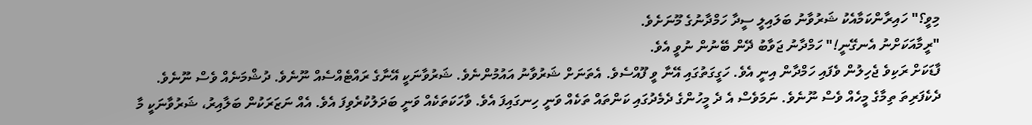މިވީ؟" ހައިރާންކަމާއެކު ޝަރުވާނު ބަލައިލީ ސީދާ ހަމްދާނުގެ މޫނަށެވެ.
"ރީމާއަކަށްނު އެނގޭނީ!" ހަމްދާނު ޖަވާބު ދޭން ބޭނުން ނުވީ އެވެ.
ފާޑަކަށް ރަކިވެ ޖެހިލުން ވެފައި ހަމްދާން އިނީ އެވެ. ހަގީގަތުގައި އޭނާ ވީ ފޫއްސެވެ. އެތަނަށް ޝަރުވާނު އައުމުންނެވެ. ޝަރުވާނަކީ އޭނާގެ ރައްޓެއްސެއް ނޫނެވެ. ދުޝްމަނެއް ވެސް ނޫނެވެ. ދެކެފަރިތަ ތިމާގެ މީހެއް ވެސް ނޫނެވެ. ނަމަވެސް އެ ދެ މީހުންގެ ދެމެދުގައި ކަންތައް ތަކެއް ވަނީ ހިނގައިފަ އެވެ. ވާހަކަތަކެއް ވަނީ ބަދަލުކުރެވިފަ އެވެ. އެއް ނަޒަރަކުން ބަލާއިރު، ޝަރުވާނަކީ މާ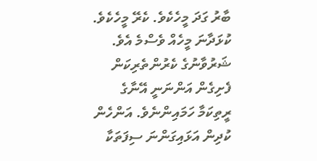ބާރު ގަދަ މީހެކެވެ. ކެރޭ މީހެކެވެ. ކުޅަދާނަ މީހެއް ވެސްމެ އެވެ.
ޝަރުވާނުގެ ކެރުންތެރިކަން ފެށިގެން އަންނަނީ އޭނާގެ ރީތިކަމާ ހަމައިންނެވެ. އަންހެން ކުދިން އަޅައިގަންނަ ސިފަތަކާ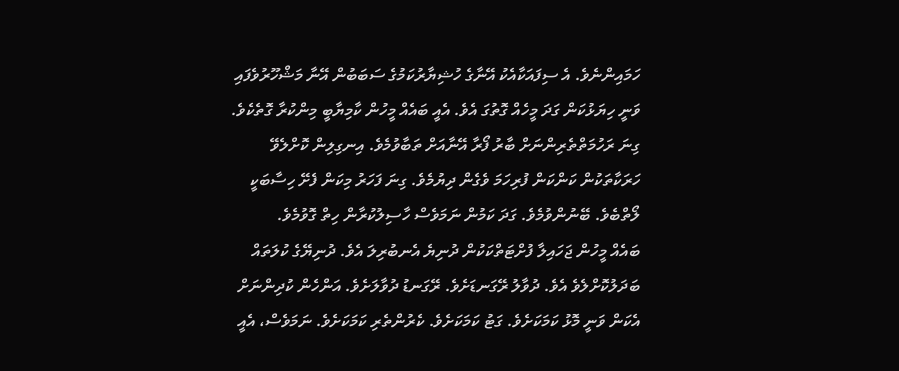ހަމައިންނެވެ. އެ ސިފައަކާއެކު އޭނާގެ ހުޝިޔާރުކަމުގެ ސަބަބުން އޭނާ މަޝްހޫރުވެފައި ވަނީ ހިޔަޅުކަން ގަދަ މީހެއް ގޮތުގަ އެވެ. އެއީ ބައެއް މީހުން ކާމިޔާބީ މިންކުރާ ގޮތެކެވެ. ގިނަ ރަހުމަތްތެރިންނަށް ބާރު ފޯރާ އޭނާއަށް ތަބާވުމެވެ. އިނގިލިން ކޮށްލެވޭ ހަރަކާތަކުން ކަންކަން ފުރިހަމަ ވެގެން ދިޔުމެވެ. ގިނަ ފަހަރު މިކަން ފެށޭ ހިސާބަކީ ލޯތްބެވެ. ބޭނުންވުމެވެ. ގަދަ ކަމުން ނަމަވެސް ހާސިލުކުރާން ހިތް ގޮވުމެވެ.
ބައެއް މީހުން ޖަހައިލާ ފުށްޓަތްކަކުން ދުނިޔެ އެނބުރިލަ އެވެ. ދުނިޔޭގެ ކުލަތައް ބަދަލުކޮށްލެވެ އެވެ. ދުވާލު ރޭގަނޑަށެވެ. ރޭގަނޑު ދުވާލަށެވެ. އަންހެން ކުދިންނަށް އެކަން ވަނީ މޮޅު ކަމަކަށެވެ. ގަޓު ކަމަކަށެވެ. ކެރުންތެރި ކަމަކަށެވެ. ނަމަވެސް، އެއީ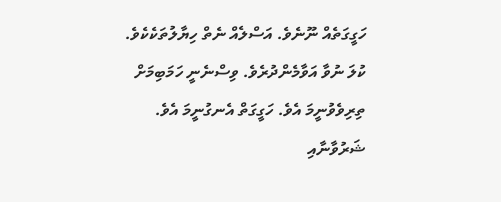ހަގީގަތެއް ނޫނެވެ. އަސްލެއް ނެތް ހިޔާލުތަކެކެވެ. ކުލަ ނުވާ އަވާމެންދުރެވެ. ވިސްނެނީ ހަމަބިމަށް ތިރިވެވުނީމަ އެވެ. ހަގީގަތް އެނގުނީމަ އެވެ.
ޝަރުވާނާއި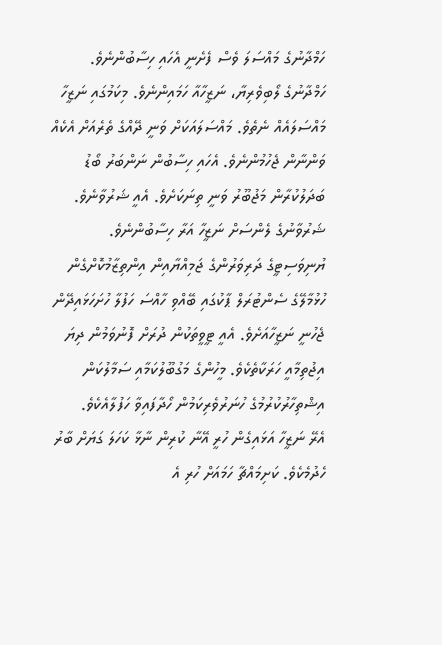ހަމްދާނުގެ މައްސަލަ ވެސް ފެށެނީ އެހައި ހިސާބުންނެވެ. ހަމްދާނުގެ ލޯބިވެރިޔާ، ނަޒީހާއާ ހަމައިންނެވެ. މިކަމުގައި ނަޒީހާ މައްސަލައެއް ނެތެވެ. މައްސަލައަކަށް ވަނީ ދޭއްގެ ތެރެއަށް އެކެއް ވަންނާން ޖެހުމުންނެވެ. އެހައި ހިސާބުން ނަންބަރު ބޯޑު ބަދަލުކުރާން މަޖުބޫރު ވަނީ ތިނަކަށެވެ. އެއީ ޝަރުވާނެވެ. ޝަރުވާނުގެ ލެންސަށް ނަޒީހާ އަރާ ހިސާބުންނެވެ.
ޔުނިވަސިޓީގެ ދަރިވަރުންގެ ޖަމިއްޔާއިން އިންތިޒާމުކޮށްގެން ހުޅުމާލޭގެ ސެންޓުރަލް ޕާކުގައި ބޭއްވި ހާއްސަ ހަފުލާ ހުށަހަޅައިދޭން ޖެހުނީ ނަޒީހާއަށެވެ. އެއީ ޓީވީތަކުން ދުރަށް ފޮނުވަމުން ދިޔަ އިޖުތިމާއީ ހަރަކާތެކެވެ. މީހުންގެ މަގުބޫލުކަމާއި ސަމާލުކަން އިޝްތިހާރުކުރުމުގެ ހުނަރުވެރިކަމުން ހޯދާފައިވާ ހަފުލާއެކެވެ.
އެރޭ ނަޒީހާ އަޅައިގެން ހުރީ އޭނާ ކުރިން ނާޅާ ކަހަލަ ގަޔަށް ބާރު ހެދުމެކެވެ. ކަށިމައްޗާ ހަމައަށް ހުރި އެ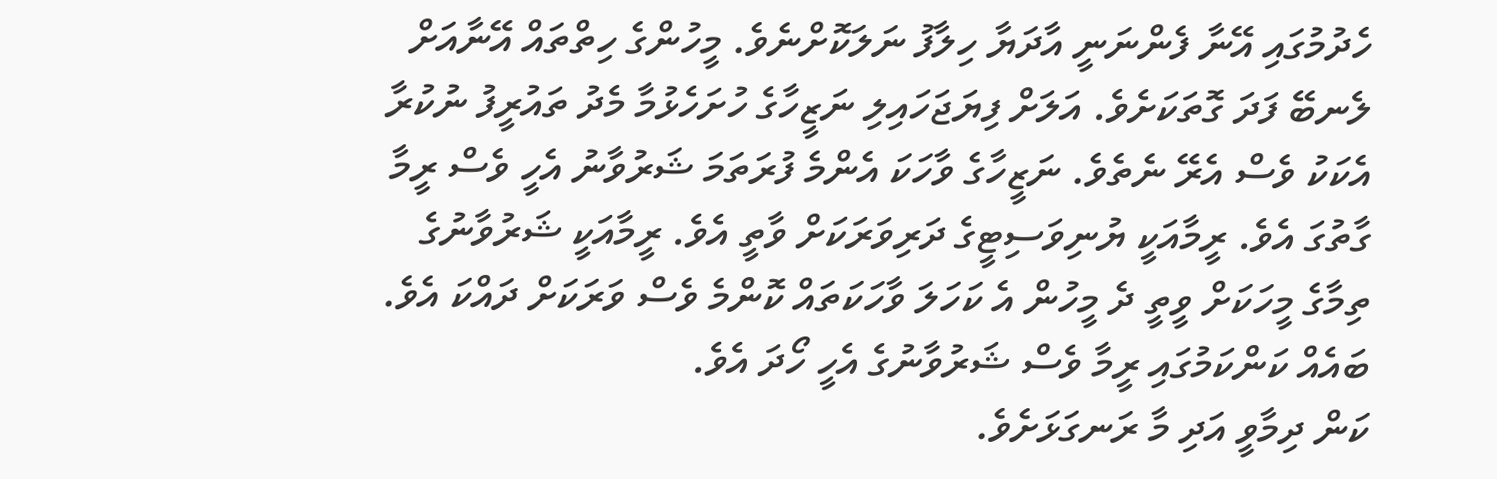ހެދުމުގައި އޭނާ ފެންނަނީ އާދަޔާ ހިލާފު ނަލަކޮށްނެވެ. މީހުންގެ ހިތްތައް އޭނާއަށް ލެނބޭ ފަދަ ގޮތަކަށެވެ. އަލަށް ފިޔަޖަހައިލި ނަޒީހާގެ ހުށަހެޅުމާ މެދު ތައުރީފު ނުކުރާ އެކަކު ވެސް އެރޭ ނެތެވެ. ނަޒީހާގެ ވާހަކަ އެންމެ ފުރަތަމަ ޝަރުވާނު އެހީ ވެސް ރީމާ ގާތުގަ އެވެ. ރީމާއަކީ ޔުނިވަސިޓީގެ ދަރިވަރަކަށް ވާތީ އެވެ. ރީމާއަކީ ޝަރުވާނުގެ ތިމާގެ މީހަކަށް ވީތީ ދެ މީހުން އެ ކަހަލަ ވާހަކަތައް ކޮންމެ ވެސް ވަރަކަށް ދައްކަ އެވެ. ބައެއް ކަންކަމުގައި ރީމާ ވެސް ޝަރުވާނުގެ އެހީ ހޯދަ އެވެ.
ކަން ދިމާވީ އަދި މާ ރަނގަޅަށެވެ.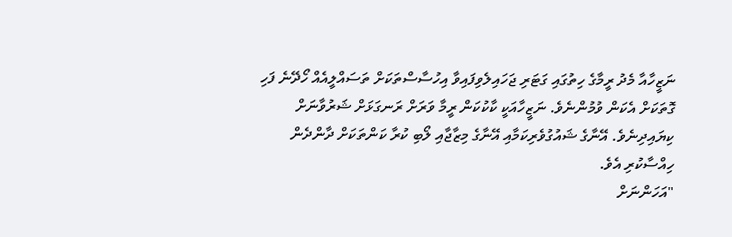ނަޒީހާއާ މެދު ރީމާގެ ހިތުގައި ގަޓަރި ޖަހައިލެވިފައިވާ އިހުސާސްތަކަށް ތަސައްލީއެއް ހޯދޭނެ ފަހި ގޮތަކަށް އެކަން ވުމުންނެވެ. ނަޒީހާއަކީ ކާކުކަން ރީމާ ވަރަށް ރަނގަޅަށް ޝަރުވާނަށް ކިޔައިދިނެވެ. އޭނާގެ ޝައުގުވެރިކަމާއި އޭނާގެ މިޒާޖާއި ލޯބި ކުރާ ކަންތަކަށް ދާންދެން ހިއްސާކުރި އެވެ.
"އަހަންނަށް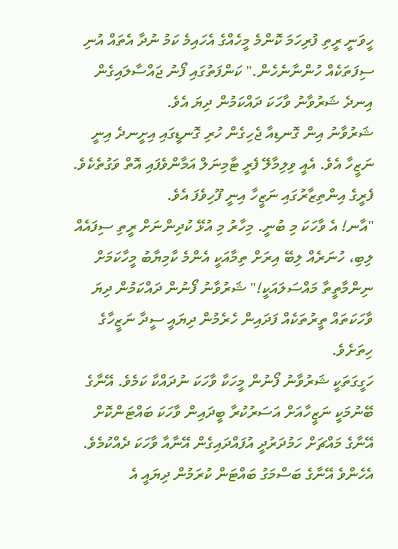ހީވަނީ ރީތި ފުރިހަމަ ކޮންމެ މީހެއްގެ އެހައިމެ ކަމު ނުދާ އެތައް އުނި ސިފަތަކެއް ހުންނާނެހެން." ކަންފަތުގައި ފޯނު ޖައްސާލައިގެން އިނދެ ޝަރުވާނު ވާހަކަ ދައްކަމުން ދިޔަ އެވެ.
ޝަރުވާނު އިން ގޮނޑިއާ ޖެހިގެން ހުރި ގޮނޑީގައި އިށީނދެ އިނީ ނަޒީހާ އެވެ. އެއީ ވިލިމާލޭ ފެރީ ޓާމިނަލް އަމާންވެފައި އޮތް ވަގުތެކެވެ. ފެރީގެ އިންތިޒާރުގައި ނަޒީހާ އިނީ ފޫހިވެފަ އެވެ.
"އާނ! އެ ވާހަކަ މި ބުނީ. މިހާރު މި އުޅޭ ކުދިންނަށް ރީތި ސިފައެއް ލިބި، ހުނަރެއް ލިބޭ އިރަށް ތިމާއަކީ އެންމެ ކާމިޔާބު މީހާކަމަށް ނިންމާތީތާ މައްސަލައަކީ!" ޝަރުވާނު ފޯނުން ދައްކަމުން ދިޔަ ވާހަކަތައް ތީރުތަކެއް ފަދައިން ހެރެމުން ދިޔައީ ސީދާ ނަޒީހާގެ ހިތަށެވެ.
ހަގީގަތަކީ ޝަރުވާނު ފޯނުން މީހަކާ ވާހަކަ ނުދައްކާ ކަމެވެ. އޭނާގެ ބޭނުމަކީ ނަޒީހާއަށް އަސަރުކުރާ ބީދައިން ވާހަކަ ބައްޓަންކޮށް އޭނާގެ މައްޗަށް ހަމުދަރުދީ އުފައްދައިގެން އޭނާއާ ވާހަކަ ދެއްކުމެވެ. އެހެންވެ އޭނާގެ ބަސްމަގު ބައްޓަން ކުރަމުން ދިޔައީ އެ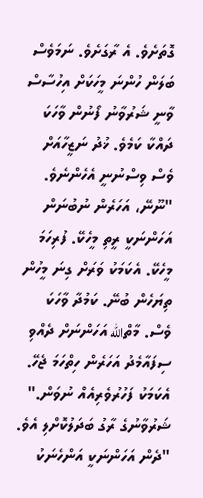ގޮތަށެވެ. އެ ރާގަށެވެ. ނަމަވެސް ބަލަން ހުންނަ މީހަކަށް އިހުސާސް ވާނީ ޝަރުވާނު ފޯނުން ވާހަކަ ދައްކާ ކަމެވެ. ޚުދު ނަޒީހާއަށް ވެސް ވިސްނުނީ އެހެންނެވެ.
"ނޫނޭ، އަހަރެން ނުބުނަން އަހަންނަކީ ރީތި މީހެކޭ. ފުރިހަމަ މީހެކޭ. އެކަމަކު ވަރަށް ގިނަ މީހުން ތިޔަހެން ބުނޭ. ކަމުދާ ވާހަކަ ވެސް. މާތްالله އަހަންނަށް ދެއްވި ސިފައާމެދު އަހަރެން ހިތްހަމަ ޖެހޭ. އެކަމަކު ފަހުރުވެރިއެއް ނުވަން." ޝަރުވާނުގެ ރާގު ބަދަލުކޮށްލި އެވެ. "ދެން އަހަންނަކީ އަންހެނަކު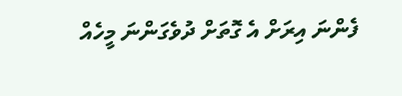ފެންނަ އިރަށް އެ ގޮތަށް ދުވެގަންނަ މީހެއް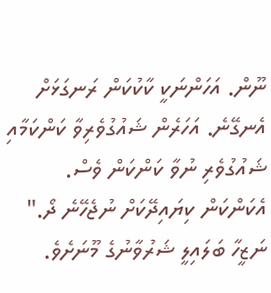ނޫން. އަހަންނަކީ ކާކުކަން ރަނގަޅަށް އެނގޭނެ. އަހަރެން ޝައުގުވެރިވާ ކަންކަމާއި ޝައުގުވެރި ނުވާ ކަންކަން ވެސް. އެކަންކަން ކިޔައިދޭކަށް ނުޖެހޭނެ ދޯ."
ނަޒީހާ ބަލައިލީ ޝަރުވާނުގެ މޫނަށެވެ.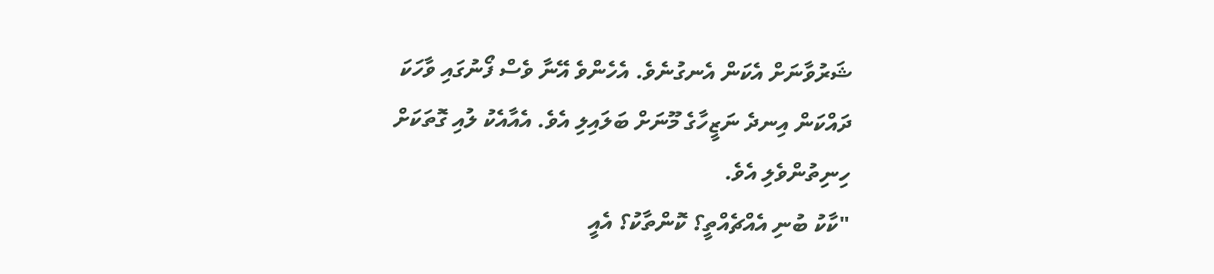ޝަރުވާނަށް އެކަން އެނގުނެވެ. އެހެންވެ އޭނާ ވެސް ފޯނުގައި ވާހަކަ ދައްކަން އިނދެ ނަޒީހާގެ މޫނަށް ބަލައިލި އެވެ. އެއާއެކު ލުއި ގޮތަކަށް ހިނިތުންވެލި އެވެ.
"ކާކު ބުނި އެއްޗެއްތީ؟ ކޮންތާކު؟ އެއީ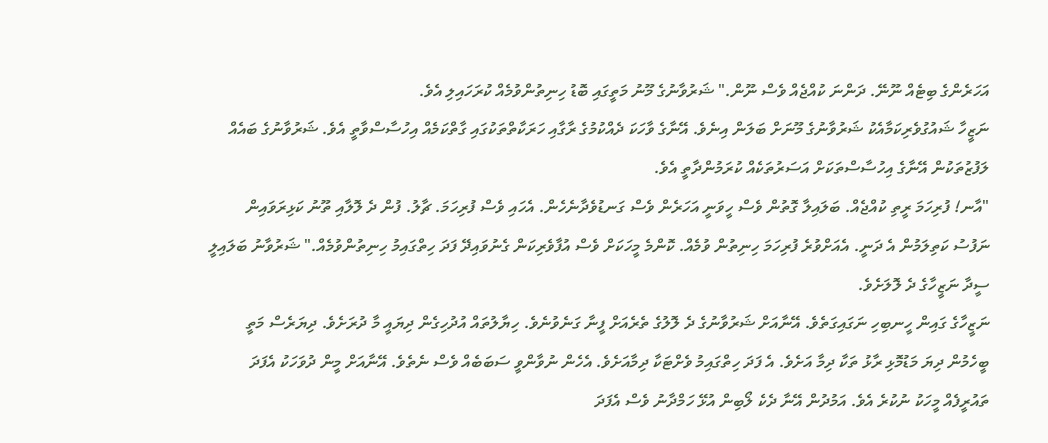އަހަރެންގެ ބިޓެއް ނޫނޭ. ދަންނަ ކުއްޖެއް ވެސް ނޫން." ޝަރުވާނުގެ މޫނު މަތީގައި ބޮޑު ހިނިތުންވުމެއް ކުރަހައިލި އެވެ.
ނަޒީހާ ޝައުގުވެރިކަމާއެކު ޝަރުވާނުގެ މޫނަށް ބަލަން އިނެވެ. އޭނާގެ ވާހަކަ ދެއްކުމުގެ ރާގާއި ހަރަކާތްތަކުގައި ގާތްކަމެއް އިހުސާސްވާތީ އެވެ. ޝަރުވާނުގެ ބައެއް ލަފުޒުތަކުން އޭނާގެ އިހުސާސްތަކަށް އަސަރުތަކެއް ކުރަމުންދާތީ އެވެ.
"އާނ! ފުރިހަމަ ރީތި ކުއްޖެއް. ބަލައިލާ ގޮތުން ވެސް ހީވަނީ އަހަރެން ވެސް ގަނޑުވެދާނެހެން. އެހައި ވެސް ފުރިހަމަ. ޗާލު. ފުން ދެ ލޮލާއި ތޫނު ކަޅިރަވައިން ނަފުސު ކަތިލަމުން އެ ދަނީ. އެއަށްވުރެ ފުރިހަމަ ހިނިތުން ވުމެއް. ކޮންމެ މީހަކަށް ވެސް އުފާވެރިކަން ގެނުވައިދޭ ފަދަ ހިތްގައިމު ހިނިތުންވުމެއް." ޝަރުވާނު ބަލައިލީ ސީދާ ނަޒީހާގެ ދެ ލޮލަށެވެ.
ނަޒީހާގެ ގައިން ހީނބިހި ނަގައިގަތެވެ. އޭނާއަށް ޝަރުވާނުގެ ދެ ލޮލުގެ ތެރެއަށް ފީނާ ގަނެވުނެވެ. ހިޔާލުތައް އުދުހިގެން ދިޔައީ މާ ދުރަށެވެ. ދިޔަރެސް މަތީ ބީހެމުން ދިޔަ މަޑުމޮޅި ރާޅު ތަކާ ދިމާ އަށެވެ. އެ ފަދަ ހިތްގައިމު ވެށްޓަކާ ދިމާއަށެވެ. އެހެން ނުވާންވީ ސަބަބެއް ވެސް ނެތެވެ. އޭނާއަށް މީން ދުވަހަކު އެފަދަ ތައުރީފެއް މީހަކު ނުކުރެ އެވެ. އަމުދުން އޭނާ ދެކެ ލޯބިން އުޅޭ ހަމްދާނު ވެސް އެފަދަ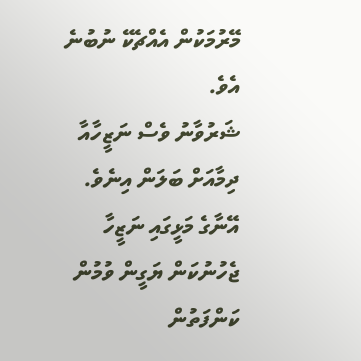މޭރުމަކުން އެއްޗެކޭ ނުބުނެ އެވެ.
ޝަރުވާނު ވެސް ނަޒީހާއާ ދިމާއަށް ބަލަން އިނެވެ. އޭނާގެ މަޅީގައި ނަޒީހާ ޖެހުނުކަން ޔަގީން ވުމުން ކަންފަތުން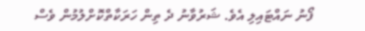ފޯނު ނައްޓައިލި އެވެ. ޝަރުވާނު ދެ ތިން ހަރަކާތްކޮށްލުމުން ވެސް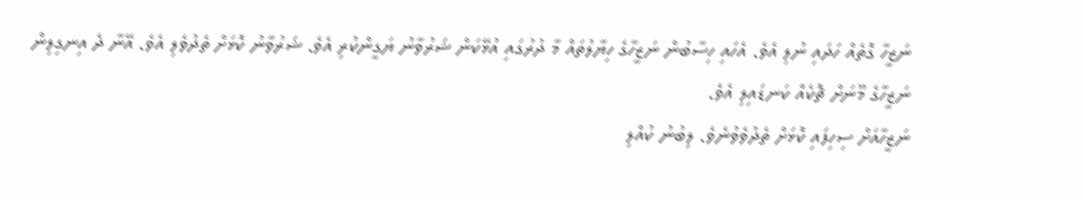ނަޒީހާ ގޮތެއް ހަދައި ނުލި އެވެ. އެހައި ހިސާބުން ނަޒީހާގެ ހިޔާލުތައް މާ ދުރުގައި އުޅޭކަން ޝަރުވާނު ޔަގީންކުރި އެވެ. ޝަރުވާނު ކޮޅަށް ތެދުވެލި އެވެ. އޭނާ ދެ އިނގިލިން ނަޒީހާގެ މޫނަށް ޗޮކެއް ކަނޑައިލި އެވެ.
ނަޒީހާއަށް ސިހިފައި ކޮޅަށް ތެދުވެވުނެވެ. ލިބުނު ކުއްލި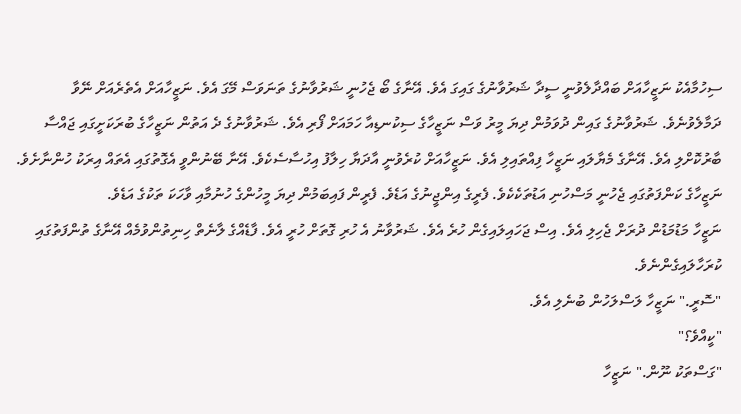ސިހުމާއެކު ނަޒީހާއަށް ބައްދާލެވުނީ ސީދާ ޝަރުވާނުގެ ގައިގަ އެވެ. އޭނާގެ ބޯ ޖެހުނީ ޝަރުވާނުގެ ތަނަވަސް މޭގަ އެވެ. ނަޒީހާއަށް އެތެރެއަށް ނޭވާ ދަމާލެވުނެވެ. ޝަރުވާނުގެ ގައިން ދުވަމުން ދިޔަ މީރު ވަސް ނަޒީހާގެ ސިކުނޑިއާ ހަމައަށް ފޯރި އެވެ. ޝަރުވާނުގެ ދެ އަތުން ނަޒީހާގެ ބުރަކަށީގައި ޖައްސާ ބާރުކޮށްލި އެވެ. އޭނާގެ މެޔާލައި ނަޒީހާ ފިއްތައިލި އެވެ. ނަޒީހާއަށް ކުރެވުނީ އާދަޔާ ހިލާފު އިހުސާސެކެވެ. އޭނާ ބޭނުންވީ އެގޮތުގައި އެތައް އިރަކު ހުންނާށެވެ. ނަޒީހާގެ ކަންފަތުގައި ޖެހުނީ މަސްހުނި އަޑުތަކެކެވެ. ފެރީގެ އިންޖީނުގެ އަޑެވެ. ފެރީން ފައިބަމުން ދިޔަ މީހުންގެ ހުނުމާއި ވާހަކަ ތަކުގެ އަޑެވެ.
ނަޒީހާ މަޑުމަޑުން ދުރަށް ޖެހިލި އެވެ. އިސް ޖަހައިލައިގެން ހުރެ އެވެ. ޝަރުވާނު އެ ހުރި ގޮތަށް ހުރީ އެވެ. ފާޑެއްގެ ލާނެތް ހިނިތުންވުމެއް އޭނާގެ ތުންފަތުގައި ކުރަހާލައިގެންނެވެ.
"ސޮރީ." ނަޒީހާ ލަސްލަހުން ބުނެލި އެވެ.
"ކީއްވެ؟"
"ގަސްތަކު ނޫން." ނަޒީހާ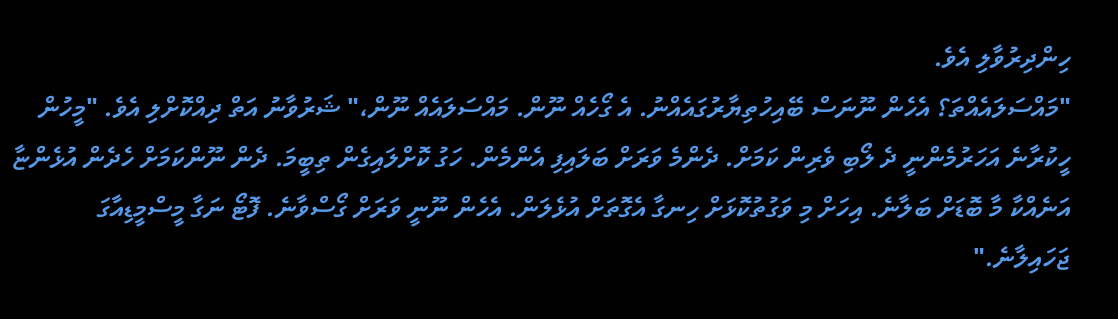ހިންދިރުވާލި އެވެ.
"މައްސަލައެއްތަ؟ އެހެން ނޫނަސް ބޭއިހުތިޔާރުގައެއްނު. އެ ގޯހެއް ނޫން. މައްސަލައެއް ނޫން،" ޝަރުވާނު އަތް ދިއްކޮށްލި އެވެ. "މީހުން ހީކުރާނެ އަހަރުމެންނީ ދެ ލޯބި ވެރިން ކަމަށް. ދެންމެ ވަރަށް ބަލައިފި އެންމެން. ހަގު ކޮށްލައިގެން ތިބީމަ. ދެން ނޫންކަމަށް ހެދެން އުޅެންޏާ އަނެއްކާ މާ ބޮޑަށް ބަލާނެ. އިހަށް މި ވަގުތުކޮޅަށް ހިނގާ އެގޮތަށް އުޅެލަން. އެހެން ނޫނީ ވަރަށް ގޯސްވާނެ. ފޮޓޯ ނަގާ މީސްމީޑިއާގަ ޖަހައިލާނެ."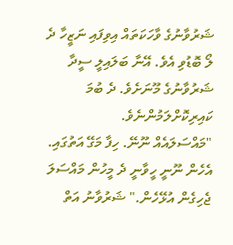ޝަރުވާނުގެ ވާހަކަތައް އިވިފައި ނަޒީހާ ދެ ލޯ ބޮޑުވި އެވެ. އޭނާ ބަލައިލީ ސީދާ ޝަރުވާނުގެ މޫނަށެވެ. ދެ ބުމަ ކައިރިކޮށްލަމުންނެވެ.
"މައްސަލައެއް ނޫނޭ. ހިފާ މަގޭ އަތުގައި. އެހެން ނޫނީ ހީވާނީ ދެ މީހުން މައްސަލަ ޖެހިގެން އުޅޭހެން." ޝަރުވާނު އަތް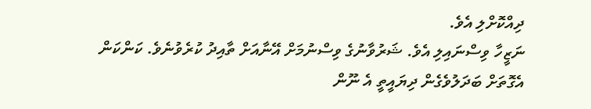ދިއްކޮށްލި އެވެ.
ނަޒީހާ ވިސްނައިލި އެވެ. ޝަރުވާނުގެ ވިސްނުމަށް އޭނާއަށް ތާއިދު ކުރެވުނެވެ. ކަންކަން އެގޮތަށް ބަދަލުވެގެން ދިޔައީތީ އެ ނޫން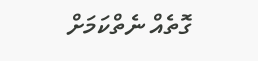ގޮތެއް ނެތްކަމަށް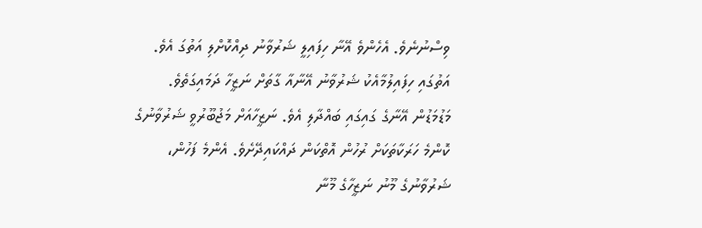ވިސްނުނެވެ. އެހެންވެ އޭނާ ހިފައިލީ ޝަރުވާނު ދިއްކޮށްލި އަތުގަ އެވެ. އަތުގައި ހިފައިލުމާއެކު ޝަރުވާނު އޭނާއާ ގާތަށް ނަޒީހާ ދަމައިގަތެވެ. މަޑުމަޑުން އޭނާގެ ގައިގައި ބައްދާލި އެވެ. ނަޒީހާއަށް މަޖުބޫރުވީ ޝަރުވާނުގެ ކޮންމެ ހަރަކާތަކަށް ރުހުން އޮތްކަން ދައްކައިދޭށެވެ. އެންމެ ފަހުން، ޝަރުވާނުގެ މޫނު ނަޒީހާގެ މޫނާ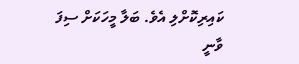ކައިރިކޮށްލި އެވެ. ބަލާ މީހަކަށް ސިފަ ވާނީ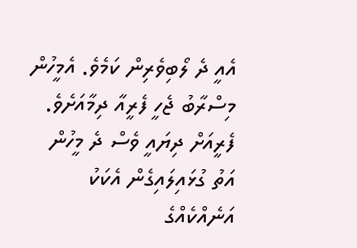އެއީ ދެ ލޯބިވެރިން ކަމެވެ. އެމީހުން މިސްރާބު ޖެހީ ފެރީއާ ދިމާއަށެވެ. ފެރީއަށް ދިޔައީ ވެސް ދެ މީހުން އަތު ގުޅައިލައިގެން އެކަކު އަނެއްކެއްގެ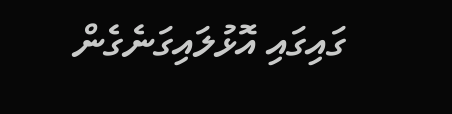ގައިގައި އޮޅުލައިގަނެގެން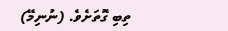ތިބި ގޮތަށެވެ. (ނުނިމޭ)